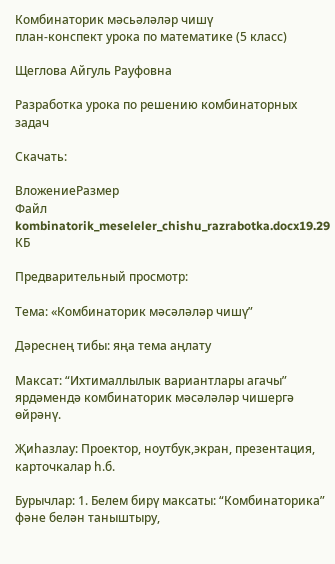Комбинаторик мәсьәләләр чишү
план-конспект урока по математике (5 класс)

Щеглова Айгуль Рауфовна

Разработка урока по решению комбинаторных задач

Скачать:

ВложениеРазмер
Файл kombinatorik_meseleler_chishu_razrabotka.docx19.29 КБ

Предварительный просмотр:

Тема: «Комбинаторик мәсәләләр чишү”

Дәреснең тибы: яңа тема аңлату

Максат: “Ихтималлылык вариантлары агачы” ярдәмендә комбинаторик мәсәләләр чишергә өйрәнү.

Җиһазлау: Проектор, ноутбук,экран, презентация, карточкалар һ.б.

Бурычлар: 1. Белем бирү максаты: “Комбинаторика” фәне белән таныштыру,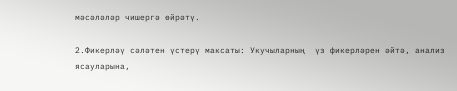мәсәләләр чишергә өйрәтү.

2.Фикерләү сәләтен үстерү максаты: Укучыларның  үз фикерләрен әйтә, анализ ясауларына,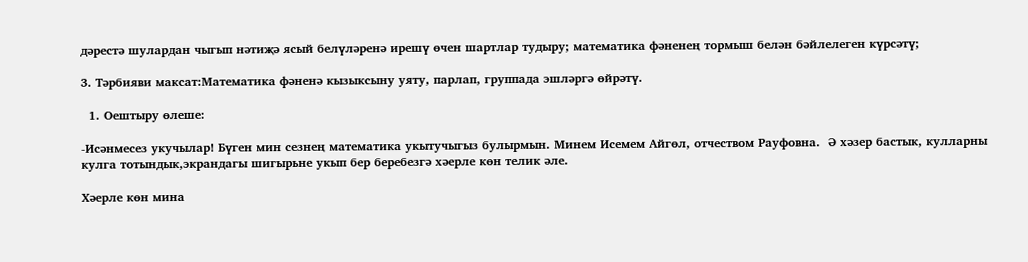дәрестә шулардан чыгып нәтиҗә ясый белүләренә ирешү өчен шартлар тудыру; математика фәненең тормыш белән бәйлелеген күрсәтү;

3. Тәрбияви максат:Математика фәненә кызыксыну уяту, парлап, группада эшләргә өйрәтү.

  1. Оештыру өлеше:

-Исәнмесез укучылар! Бүген мин сезнең математика укытучыгыз булырмын. Минем Исемем Айгөл, отчеством Рауфовна.  Ә хәзер бастык, кулларны кулга тотындык,экрандагы шигырьне укып бер беребезгә хәерле көн телик әле.

Хәерле көн мина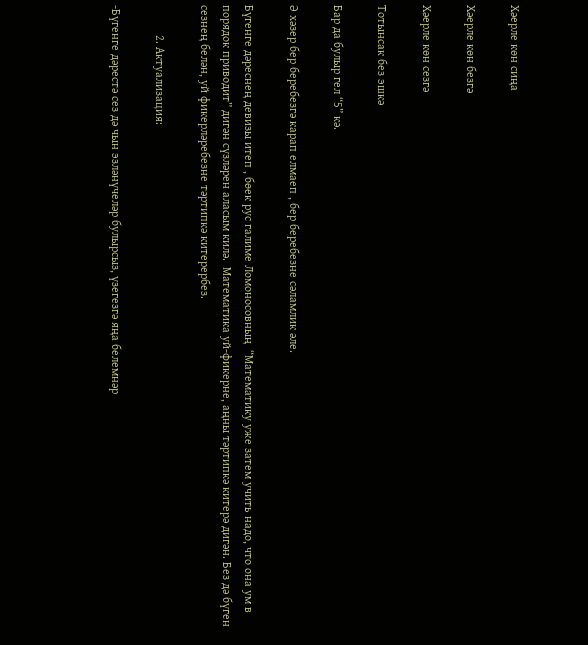Хәерле көн сиңа

Хәерле көн безгә

Хәерле көн сезгә

Тотынсак без эшкә

Бар да булыр гел “5” кә.

Ә хәзер бер беребезгә карап елмаеп , бер беребезне сәламлик әле.

Бүгенге дәреснең девизы итеп , бөек рус галиме Ломоносовның  “Математику уже затем учить надо, что она ум в порядок приводит” дигән сүзләрен аласым килә.  Математика уй-фикерне, аңны тәртипкә китерә дигән. Без дә бүген сезнең белән, уй фикерләребезне тәртипкә китерербез.

          2. Актуализация:

-Бүгенге дәрестә сез дә чын эзләнүчеләр булырсыз, үзегезгә яңа белемнәр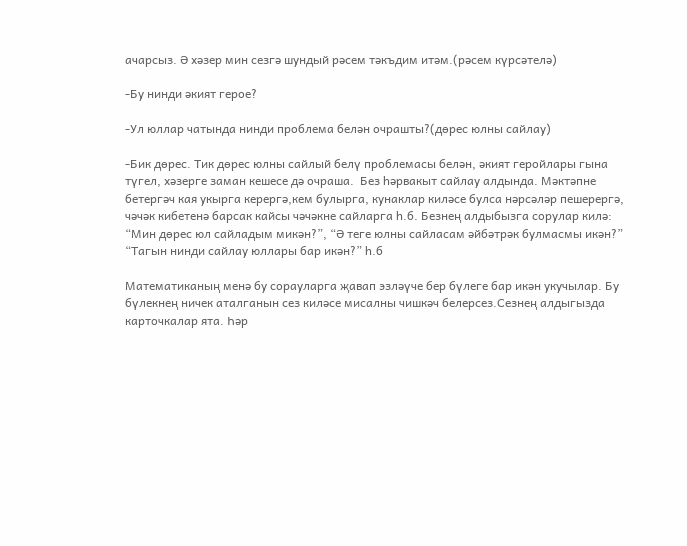ачарсыз. Ә хәзер мин сезгә шундый рәсем тәкъдим итәм.(рәсем күрсәтелә)

-Бу нинди әкият герое?

-Ул юллар чатында нинди проблема белән очрашты?(дөрес юлны сайлау)

-Бик дөрес. Тик дөрес юлны сайлый белү проблемасы белән, әкият геройлары гына түгел, хәзерге заман кешесе дә очраша.  Без һәрвакыт сайлау алдында. Мәктәпне бетергәч кая укырга керергә,кем булырга, кунаклар киләсе булса нәрсәләр пешерергә, чәчәк кибетенә барсак кайсы чәчәкне сайларга һ.б. Безнең алдыбызга сорулар килә: “Мин дөрес юл сайладым микән?”, “Ә теге юлны сайласам әйбәтрәк булмасмы икән?” “Тагын нинди сайлау юллары бар икән?” һ.б

Математиканың менә бу сорауларга җавап эзләүче бер бүлеге бар икән укучылар. Бу бүлекнең ничек аталганын сез киләсе мисалны чишкәч белерсез.Сезнең алдыгызда карточкалар ята. Һәр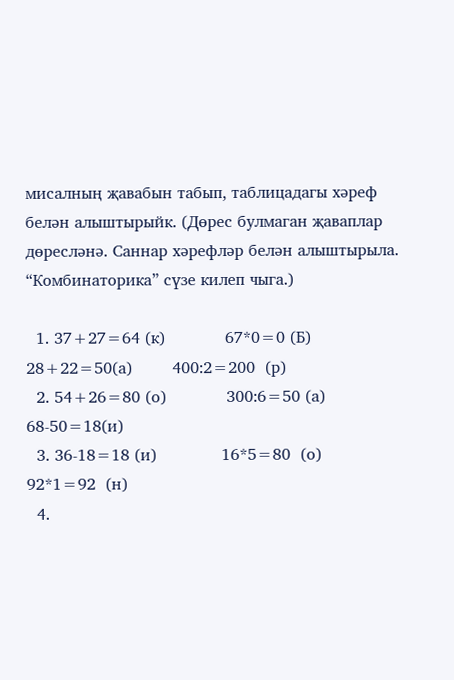мисалның җавабын табып, таблицадагы хәреф белән алыштырыйк. (Дөрес булмаган җаваплар дөресләнә. Саннар хәрефләр белән алыштырыла. “Комбинаторика” сүзе килеп чыга.)

  1. 37+27=64 (к)            67*0=0 (Б)       28+22=50(а)        400:2=200  (р)
  2. 54+26=80 (о)            300:6=50 (а)     68-50=18(и)
  3. 36-18=18 (и)             16*5=80  (о)     92*1=92  (н)
  4.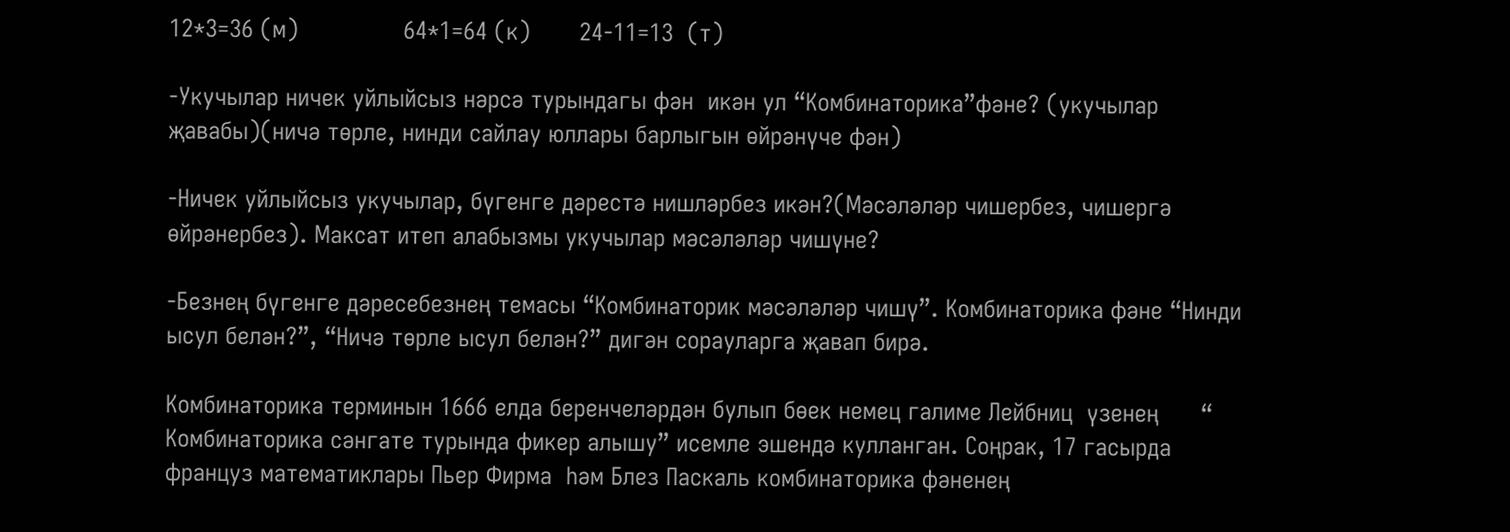12*3=36 (м)               64*1=64 (к)       24-11=13  (т)

-Укучылар ничек уйлыйсыз нәрсә турындагы фән  икән ул “Комбинаторика”фәне? (укучылар җавабы)(ничә төрле, нинди сайлау юллары барлыгын өйрәнүче фән)

-Ничек уйлыйсыз укучылар, бүгенге дәрестә нишләрбез икән?(Мәсәләләр чишербез, чишергә өйрәнербез). Максат итеп алабызмы укучылар мәсәләләр чишүне?

-Безнең бүгенге дәресебезнең темасы “Комбинаторик мәсәләләр чишү”. Комбинаторика фәне “Нинди ысул белән?”, “Ничә төрле ысул белән?” дигән сорауларга җавап бирә.

Комбинаторика терминын 1666 елда беренчеләрдән булып бөек немец галиме Лейбниц  үзенең      “ Комбинаторика сәнгате турында фикер алышу” исемле эшендә кулланган. Соңрак, 17 гасырда  француз математиклары Пьер Фирма  һәм Блез Паскаль комбинаторика фәненең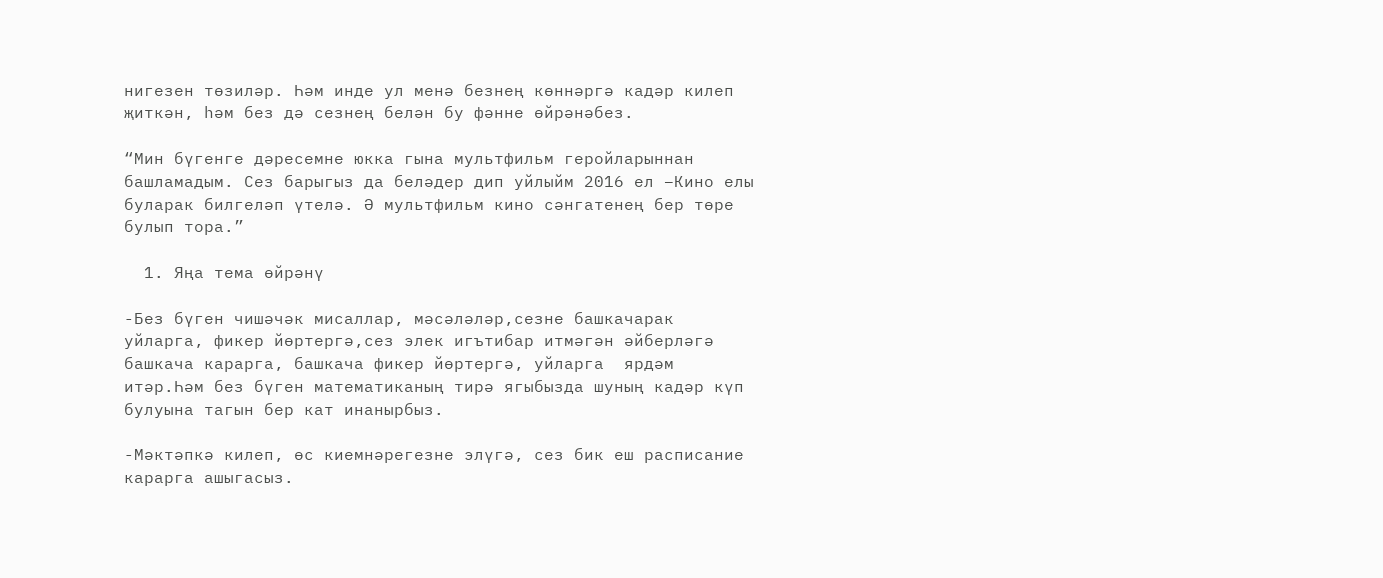нигезен төзиләр. Һәм инде ул менә безнең көннәргә кадәр килеп җиткән, һәм без дә сезнең белән бу фәнне өйрәнәбез.

“Мин бүгенге дәресемне юкка гына мультфильм геройларыннан башламадым. Сез барыгыз да беләдер дип уйлыйм 2016 ел –Кино елы буларак билгеләп үтелә. Ә мультфильм кино сәнгатенең бер төре булып тора.”

  1. Яңа тема өйрәнү

-Без бүген чишәчәк мисаллар, мәсәләләр,сезне башкачарак уйларга, фикер йөртергә,сез элек игътибар итмәгән әйберләгә башкача карарга, башкача фикер йөртергә, уйларга  ярдәм итәр.Һәм без бүген математиканың тирә ягыбызда шуның кадәр күп булуына тагын бер кат инанырбыз.

-Мәктәпкә килеп, өс киемнәрегезне элүгә, сез бик еш расписание карарга ашыгасыз.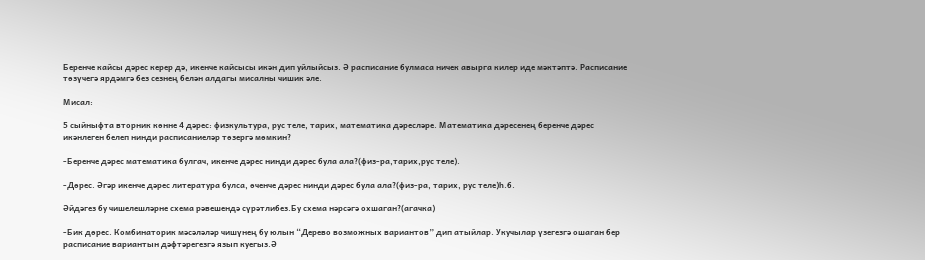Беренче кайсы дәрес керер дә, икенче кайсысы икән дип уйлыйсыз. Ә расписание булмаса ничек авырга килер иде мәктәптә. Расписание төзүчегә ярдәмгә без сезнең белән алдагы мисалны чишик әле.

Мисал:

5 сыйныфта вторник көнне 4 дәрес: физкультура, рус теле, тарих, математика дәресләре. Математика дәресенең беренче дәрес икәнлеген белеп нинди расписаниеләр төзергә мөмкин?

-Беренче дәрес математика булгач, икенче дәрес нинди дәрес була ала?(физ-ра,тарих,рус теле).

-Дөрес. Әгәр икенче дәрес литература булса, өченче дәрес нинди дәрес була ала?(физ-ра, тарих, рус теле)һ.б.

Әйдәгез бу чишелешләрне схема рәвешендә сүрәтлибез.Бу схема нәрсәгә охшаган?(агачка)

-Бик дөрес. Комбинаторик мәсәләләр чишүнең бу юлын “Дерево возможных вариантов” дип атыйлар. Укучылар үзегезгә ошаган бер расписание вариантын дәфтәрегезгә язып куегыз.Ә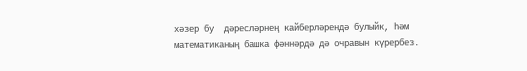хәзер бу  дәресләрнең кайберләрендә булыйк, һәм математиканың башка фәннәрдә дә очравын күрербез.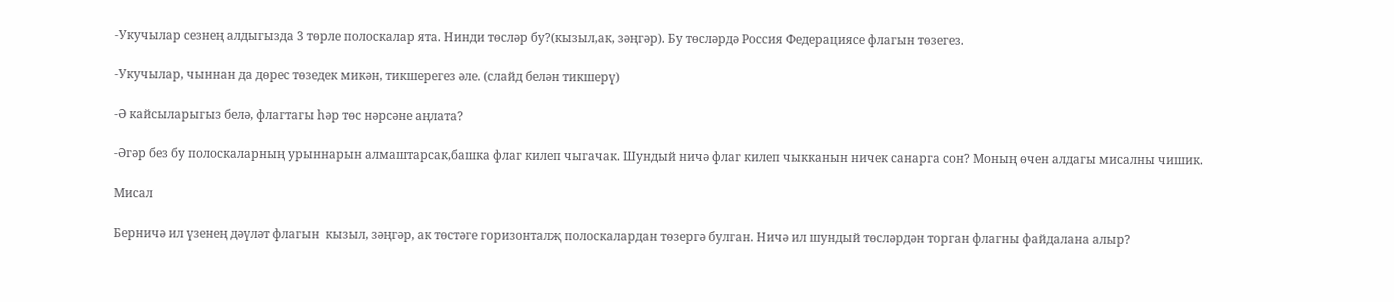-Укучылар сезнең алдыгызда 3 төрле полоскалар ята. Нинди төсләр бу?(кызыл,ак, зәңгәр). Бу төсләрдә Россия Федерациясе флагын төзегез.

-Укучылар, чыннан да дөрес төзедек микән, тикшерегез әле. (слайд белән тикшерү)

-Ә кайсыларыгыз белә, флагтагы һәр төс нәрсәне аңлата?

-Әгәр без бу полоскаларның урыннарын алмаштарсак,башка флаг килеп чыгачак. Шундый ничә флаг килеп чыкканын ничек санарга сон? Моның өчен алдагы мисалны чишик.

Мисал

Берничә ил үзенең дәүләт флагын  кызыл, зәңгәр, ак төстәге горизонталҗ полоскалардан төзергә булган. Ничә ил шундый төсләрдән торган флагны файдалана алыр?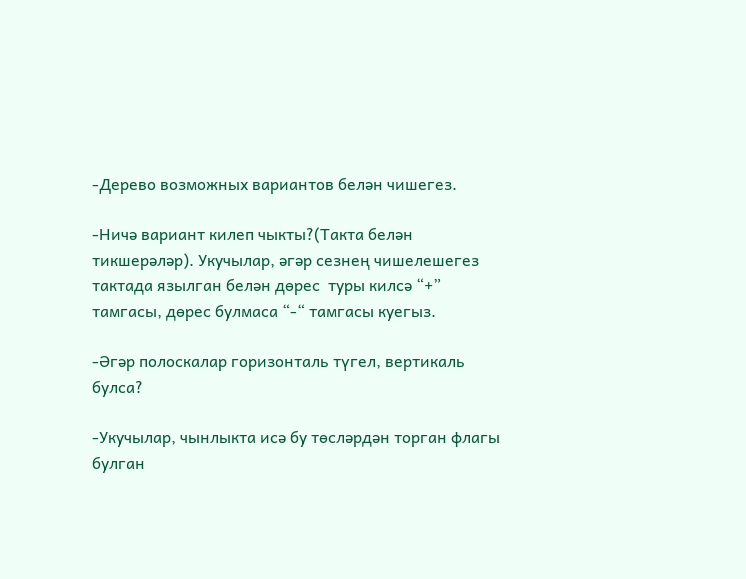-Дерево возможных вариантов белән чишегез.

-Ничә вариант килеп чыкты?(Такта белән тикшерәләр). Укучылар, әгәр сезнең чишелешегез тактада язылган белән дөрес  туры килсә “+” тамгасы, дөрес булмаса “-“ тамгасы куегыз.

-Әгәр полоскалар горизонталь түгел, вертикаль булса?

-Укучылар, чынлыкта исә бу төсләрдән торган флагы булган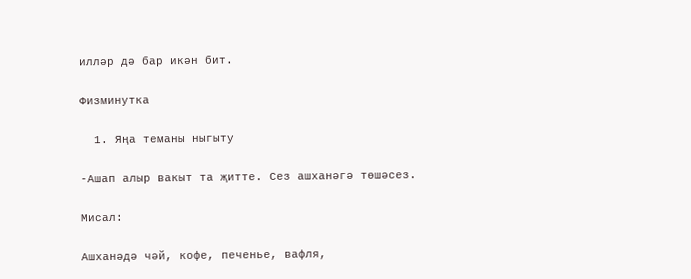илләр дә бар икән бит.

Физминутка

  1. Яңа теманы ныгыту

-Ашап алыр вакыт та җитте. Сез ашханәгә төшәсез.

Мисал:

Ашханәдә чәй, кофе, печенье, вафля,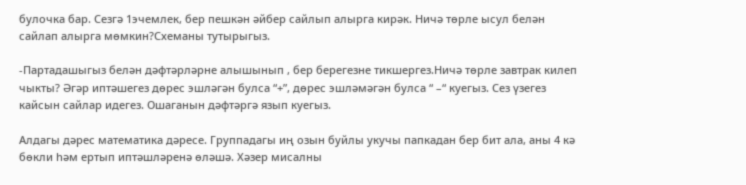булочка бар. Сезгә 1эчемлек, бер пешкән әйбер сайлып алырга кирәк. Ничә төрле ысул белән сайлап алырга мөмкин?Схеманы тутырыгыз.

-Партадашыгыз белән дәфтәрләрне алышынып , бер берегезне тикшергез.Ничә төрле завтрак килеп чыкты? Әгәр иптәшегез дөрес эшләгән булса “+”, дөрес эшләмәгән булса “ –“ куегыз. Сез үзегез кайсын сайлар идегез. Ошаганын дәфтәргә язып куегыз.

Алдагы дәрес математика дәресе. Группадагы иң озын буйлы укучы папкадан бер бит ала, аны 4 кә бөкли һәм ертып иптәшләренә өләшә. Хәзер мисалны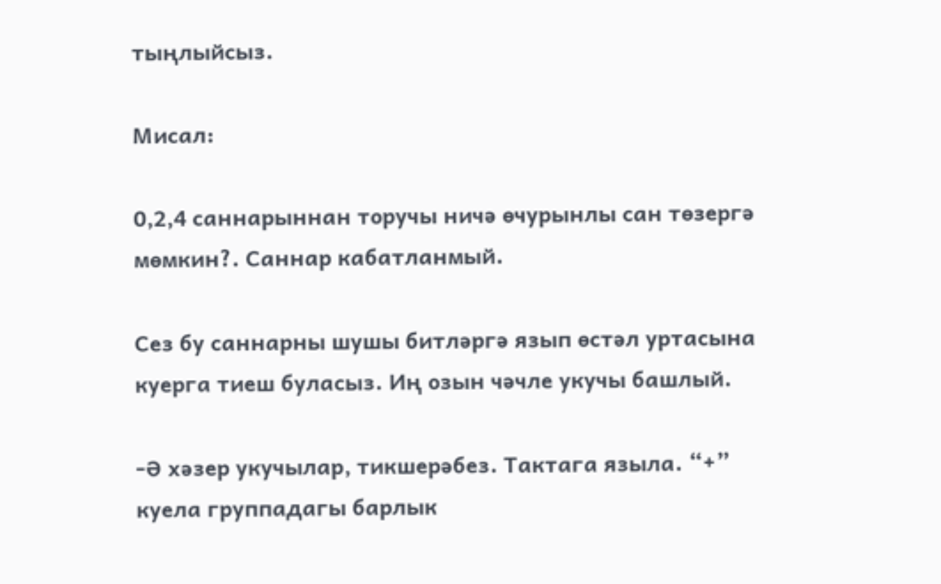тыңлыйсыз.

Мисал:

0,2,4 саннарыннан торучы ничә өчурынлы сан төзергә мөмкин?. Саннар кабатланмый.

Сез бу саннарны шушы битләргә язып өстәл уртасына куерга тиеш буласыз. Иң озын чәчле укучы башлый.

-Ә хәзер укучылар, тикшерәбез. Тактага языла. “+” куела группадагы барлык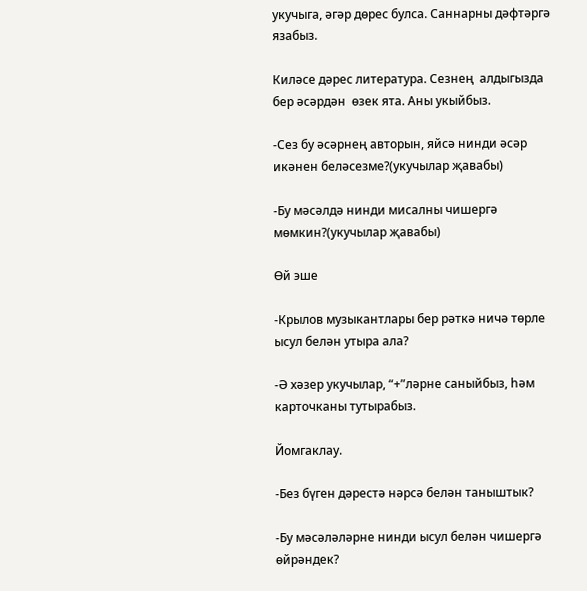укучыга, әгәр дөрес булса. Саннарны дәфтәргә язабыз.

Киләсе дәрес литература. Сезнең  алдыгызда бер әсәрдән  өзек ята. Аны укыйбыз.

-Сез бу әсәрнең авторын, яйсә нинди әсәр икәнен беләсезме?(укучылар җавабы)

-Бу мәсәлдә нинди мисалны чишергә мөмкин?(укучылар җавабы)

Өй эше

-Крылов музыкантлары бер рәткә ничә төрле ысул белән утыра ала?

-Ә хәзер укучылар, “+”ләрне саныйбыз, һәм карточканы тутырабыз.

Йомгаклау.

-Без бүген дәрестә нәрсә белән таныштык?

-Бу мәсәләләрне нинди ысул белән чишергә өйрәндек?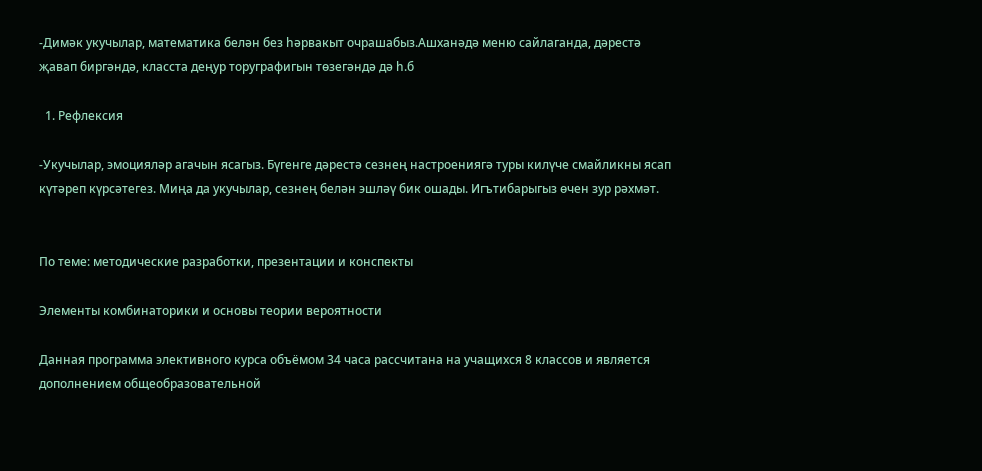-Димәк укучылар, математика белән без һәрвакыт очрашабыз.Ашханәдә меню сайлаганда, дәрестә җавап биргәндә, класста деңур торуграфигын төзегәндә дә һ.б

  1. Рефлексия

-Укучылар, эмоцияләр агачын ясагыз. Бүгенге дәрестә сезнең настроениягә туры килүче смайликны ясап күтәреп күрсәтегез. Миңа да укучылар, сезнең белән эшләү бик ошады. Игътибарыгыз өчен зур рәхмәт.


По теме: методические разработки, презентации и конспекты

Элементы комбинаторики и основы теории вероятности

Данная программа элективного курса объёмом 34 часа рассчитана на учащихся 8 классов и является дополнением общеобразовательной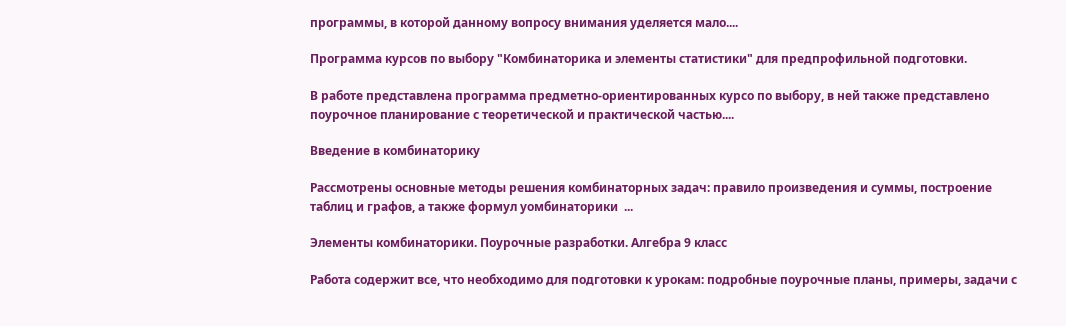программы, в которой данному вопросу внимания уделяется мало....

Программа курсов по выбору "Комбинаторика и элементы статистики" для предпрофильной подготовки.

В работе представлена программа предметно-ориентированных курсо по выбору, в ней также представлено поурочное планирование с теоретической и практической частью....

Введение в комбинаторику

Рассмотрены основные методы решения комбинаторных задач: правило произведения и суммы, построение таблиц и графов, а также формул уомбинаторики  ...

Элементы комбинаторики. Поурочные разработки. Алгебра 9 класс

Работа содержит все, что необходимо для подготовки к урокам: подробные поурочные планы, примеры, задачи с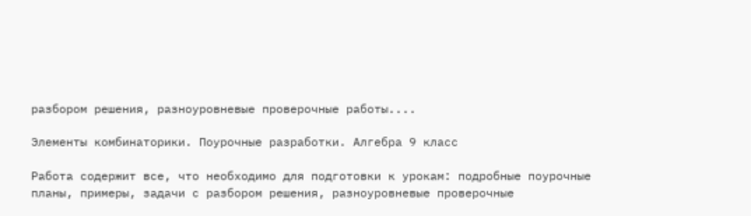разбором решения, разноуровневые проверочные работы....

Элементы комбинаторики. Поурочные разработки. Алгебра 9 класс

Работа содержит все, что необходимо для подготовки к урокам: подробные поурочные планы, примеры, задачи с разбором решения, разноуровневые проверочные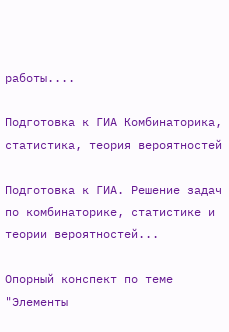работы....

Подготовка к ГИА Комбинаторика, статистика, теория вероятностей

Подготовка к ГИА. Решение задач по комбинаторике, статистике и теории вероятностей...

Опорный конспект по теме "Элементы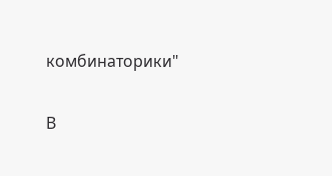комбинаторики"

В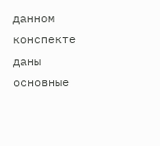данном конспекте даны основные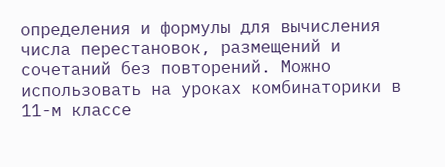определения и формулы для вычисления числа перестановок, размещений и сочетаний без повторений. Можно использовать на уроках комбинаторики в 11-м классе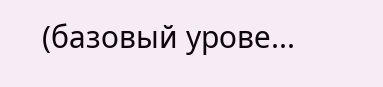(базовый урове...